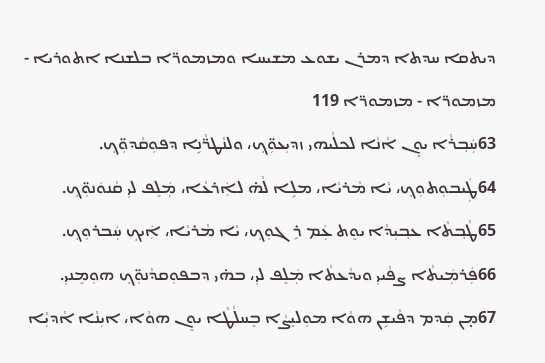ܕܝܬܩܐ ܚܕܬܐ ܕܡܪܢ ܝܫܘܥ ܡܫܝܚܐ ܘܡܙܡܘܪ̈ܐ ܒܠܫܢܐ ܐܬܘܪܝܐ - ܡܙܡܘܪ̈ܐ - ܡܙܡܘܪ̈ܐ 119
63ܚܲܒ݂ܪܵܐ ܝܘܸܢ ܐܵܢܵܐ ܠܟܠܵܝܗ‌ܝ ܙܕܝܼܥܘܼ̈ܟ݂، ܘܠܢܵܛܪ̈ܵܢܹܐ ܕܦܘܼܩܵܕܘܼ̈ܟ݂.
64ܛܲܝܒܘܼܬܘܼܟ݂، ܝܵܐ ܡܵܪܝܵܐ، ܡܠܹܐ ܠܵܗ̇ ܠܐܲܪܥܵܐ، ܡܲܠܸܦ ܠܝܼ ܩܵܢܘܿܢܘܼ̈ܟ݂.
65ܛܵܒ݂ܬܵ‌ܐ ܥܒ݂ܝܼܕܵܐ ܝܘܸܬ ܥܲܡ ܪܹܓܘܼܟ݂، ܝܵܐ ܡܵܪܝܵܐ، ܐܲܝܟ݂ ܚܲܒܪܘܼܟ݂.
66ܦܲܪܡܲܝܬܵ‌ܐ ܨܦܵܝܝܼ ܘܝܕܵܥܬܵ‌ܐ ܡܲܠܸܦ ܠܝܼ، ܒܗ̇ܝ ܕܒܦܘܼܩܕܵܢܘܼ̈ܟ݂ ܗܘܼܡܸܢܝܼ.
67ܡ̣ܢ ܩܲܕܡ ܕܦܵܝܫܹܢ ܗܘܵܐ ܡܘܼܠܝܸܨܵܐ ܒܸܚܠܵܛܵܐ ܝܘܸܢ ܗܘܵܐ، ܐܝܼܢܵܐ ܐܵܕܝܼܵܐ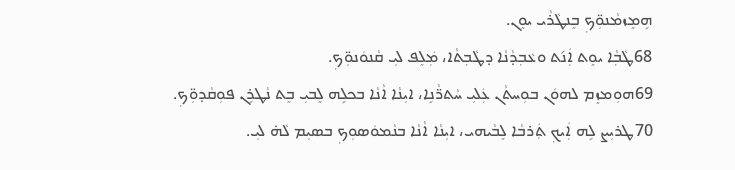ܗܹܡܸܙܡܵܢܘܼ̈ܟ݂ ܒܸܢܛܵܪܵܝ ܝܘܸܢ.
68ܛܵܒ݂ܵܐ ܝܘܸܬ ܐܲܢ݇ܬ ܘܥܵܒ݂ܕܵܢܵܐ ܕܛܵܒ݂ܬܵ‌ܐ، ܡܲܠܸܦ ܠܝܼ ܩܵܢܘܿܢܘܼ̈ܟ݂.
69ܗܘܼܡܙܸܡ ܠܗܘܿܢ ܒܘܼܚܬܵܢ ܥܲܠܝܼ ܚܵܬܪ̈ܵܢܹܐ، ܐܝܼܢܵܐ ܐܵܢܵܐ ܒܟܠܹܗ ܠܸܒܝܼ ܒܸܬ ܢܵܛܪܹܢ ܦܘܼܩܵܕܘܼ̈ܟ݂.
70ܛܪܝܼܨ ܠܹܗ ܐܲܝܟ݂ ܬܲܪܒܵܐ ܠܸܒܵܝܗ‌ܝ، ܐܝܼܢܵܐ ܐܵܢܵܐ ܒܢܵܡܘܿܣܘܼܟ݂ ܒܣܝܼܡ ܠܵܗ̇ ܠܝܼ.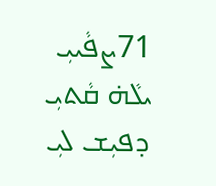71ܨܦܵܝܝܼ ܝܠܵܗ̇ ܩܵܬ‌ܝܼ ܕܦܝܼܫ ܠܝܼ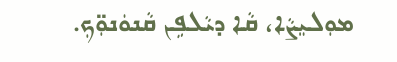ܡܘܼܠܝܸܨܵܐ، ܩܵܐ ܕܝܵܠܦܹܢ ܩܵܢܘܿܢܘܼ̈ܟ݂.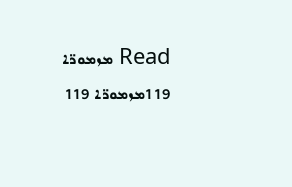Read ܡܙܡܘܪ̈ܐ 119ܡܙܡܘܪ̈ܐ 119